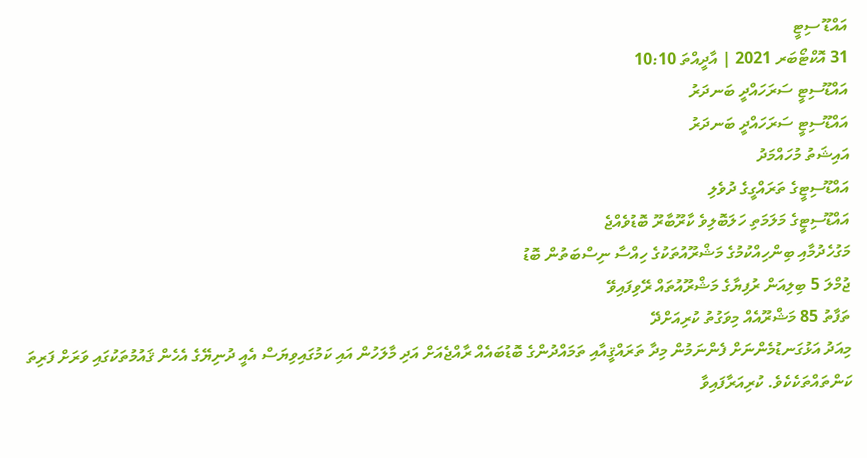އައްޑޫ ސިޓީ
31 އޮކްޓޯބަރ 2021 | އާދީއްތަ 10:10
އައްޑޫސިޓީ ސަރަހައްދީ ބަނދަރު
އައްޑޫސިޓީ ސަރަހައްދީ ބަނދަރު
އައިޝަތު މުހައްމަދު
އައްޑޫސިޓީގެ ތަރައްގީގެ ދުވެލި
އައްޑޫސިޓީގެ މަލަމަތި ހަލަބޮލިވެ ކާރޫބާރޫ ބޮޑުވެއްޖެ
މަގުހެދުމާއި ބިންހިއްކުމުގެ މަޝްރޫއުތަކުގެ ހިއްސާ ނިސްބަތުން ބޮޑު
ޖުމްލަ 5 ބިލިއަން ރުފިޔާގެ މަޝްރޫއުތައް ރޭވިފައިވޭ
ތަފާތު 85 މަޝްރޫއެއް މިވަގުތު ކުރިއަށްދޭ
މިއަދު އަޅުގަނޑުމެންނަށް ފެންނަމުން މިދާ ތަރައްޤީއާއި ތަމައްދުންގެ ބޮޑުބައެއް ރާއްޖެއަށް އަދި މާލަހުން އައި ކަމުގައިވިޔަސް އެއީ ދުނިޔޭގެ އެހެން ޤައުމުތަކުގައި ވަރަށް ފަރިތަ ކަންތައްތަކެކެވެ. ކުރިއަރާފައިވާ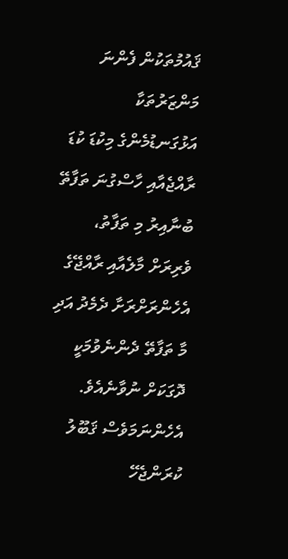ޤައުމުތަކުން ފެންނަ މަންޒަރުތަކާ އަޅުގަނޑުމެންގެ މިކުޑަ ކުޑަ ރާއްޖެއާއި ހާސްގުނަ ތަފާތޭ ބުނާއިރު މި ތަފާތު، ވެރިރަށް މާލެއާއި ރާއްޖޭގެ އެހެންރަށްރަށާ ދެމެދު އަދި މާ ތަފާތޭ ދެންނެވުމަކީ ދޮގަކަށް ނުވާނެއެވެ. އެހެންނަމަވެސް ޤަބޫލު ކުރަންޖެހޭ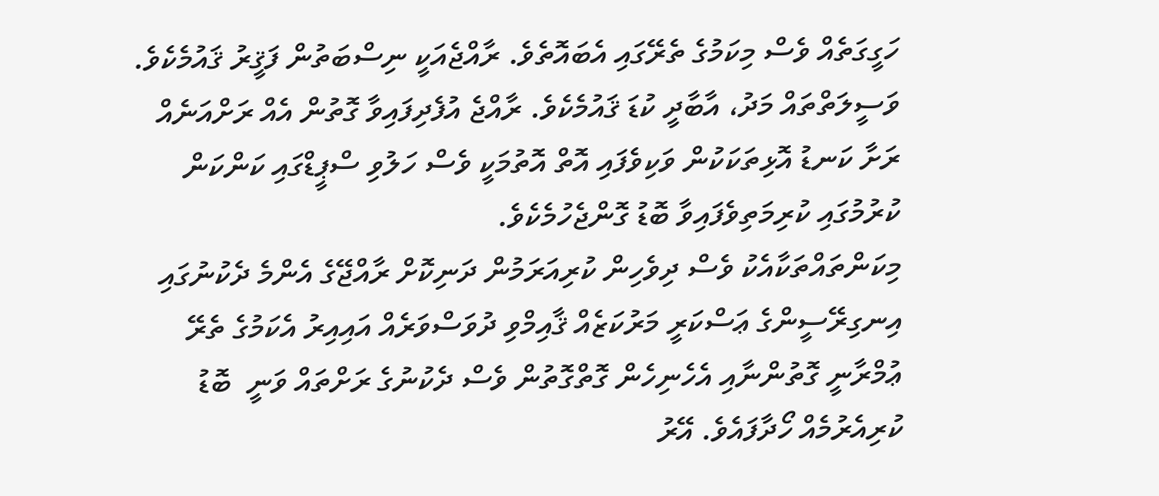ހަގީގަތެއް ވެސް މިކަމުގެ ތެރޭގައި އެބައޮތެވެ. ރާއްޖެއަކީ ނިސްބަތުން ފަޤީރު ޤައުމެކެވެ. ވަސީލަތްތައް މަދު، އާބާދީ ކުޑަ ޤައުމެކެވެ. ރާއްޖެ އުފެދިފައިވާ ގޮތުން އެއް ރަށްއަނެއް ރަށާ ކަނޑު އޮޅިތަކަކުން ވަކިވެފައި އޮތް އޮތުމަކީ ވެސް ހަލުވި ސްޕީޑްގައި ކަންކަން ކުރުމުގައި ކުރިމަތިވެފައިވާ ބޮޑު ގޮންޖެހުމެކެވެ.
މިކަންތައްތަކާއެކު ވެސް ދިވެހިން ކުރިއަރަމުން ދަނިކޮށް ރާއްޖޭގެ އެންމެ ދެކުނުގައި އިނގިރޭސީންގެ ޢަސްކަރީ މަރުކަޒެއް ޤާއިމްވި ދުވަސްވަރެއް އައިއިރު އެކަމުގެ ތެރޭ ޢުމްރާނީ ގޮތުންނާއި އެހެނިހެން ގޮތްގޮތުން ވެސް ދެކުނުގެ ރަށްތައް ވަނީ  ބޮޑު ކުރިއެރުމެއް ހޯދާފައެވެ. އޭރު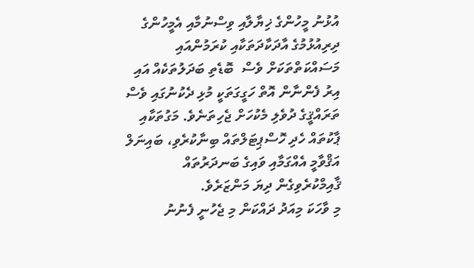އުޅުނު މީހުންގެ ޚިޔާލާއި ވިސްނުމާއި އެމީހުންގެ ދިރިއުޅުމުގެ އާދަކާދަތަކާއި ކުރަމުންއައި މަސައްކަތްތަކަށް ވެސް  ބޮޑެތި ބަދަލުތަކެއް އައި އިރު ފެންނާން އޮތް ހަގީގަތަކީ މުޅި ދެކުނުގައި ވެސް ތަރައްޤީގެ ދުވެލި މެކުހަށް ޖެހިތަނެވެ. މަގުތަކާއި ޕާކުތައް ހެދި ހޮސްޕިޓަލްތައް ބިނާކުރެވި، ބައިނަލް އަޤްވާމީ އެއްގަމާއި ވައިގެ ބަނދަރުތައް ޤާއިމްކުރެވިގެން ދިޔަ މަންޒަރެވެ.
މި ވާހަކަ މިއަދު ދައްކަން މި ޖެހުނީ ފެނުނު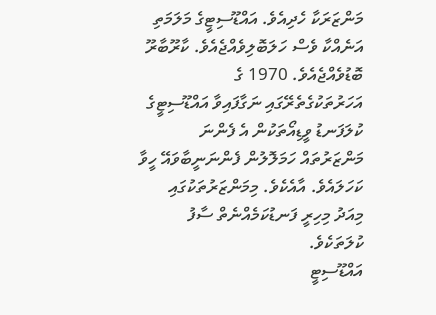މަންޒަރަކާ ހެދިއެވެ. އައްޑޫސިޓީގެ މަލަމަތި އަނެއްކާ ވެސް ހަލަބޮލިވެއްޖެއެވެ. ކާރޫބާރޫ ބޮޑުވެއްޖެއެވެ. 1970 ގެ އަހަރުތަކުގެތެރޭގައި ނަގާފައިވާ އައްޑޫސިޓީގެ ކުލަފަނޑު ވީޑިއޯތަކުން އެ ފެންނަ މަންޒަރުތައް ހަމަލޮލުން ފެންނަނީބާވައޭ ހީވާ ކަހަލައެވެ. އާއެކެވެ. މިމަންޒަރުތަކުގައި މިއަދު މިހިރީ ފަނޑުކަމެއްނެތް ސާފު ކުލަތަކެވެ.
އައްޑޫސިޓީ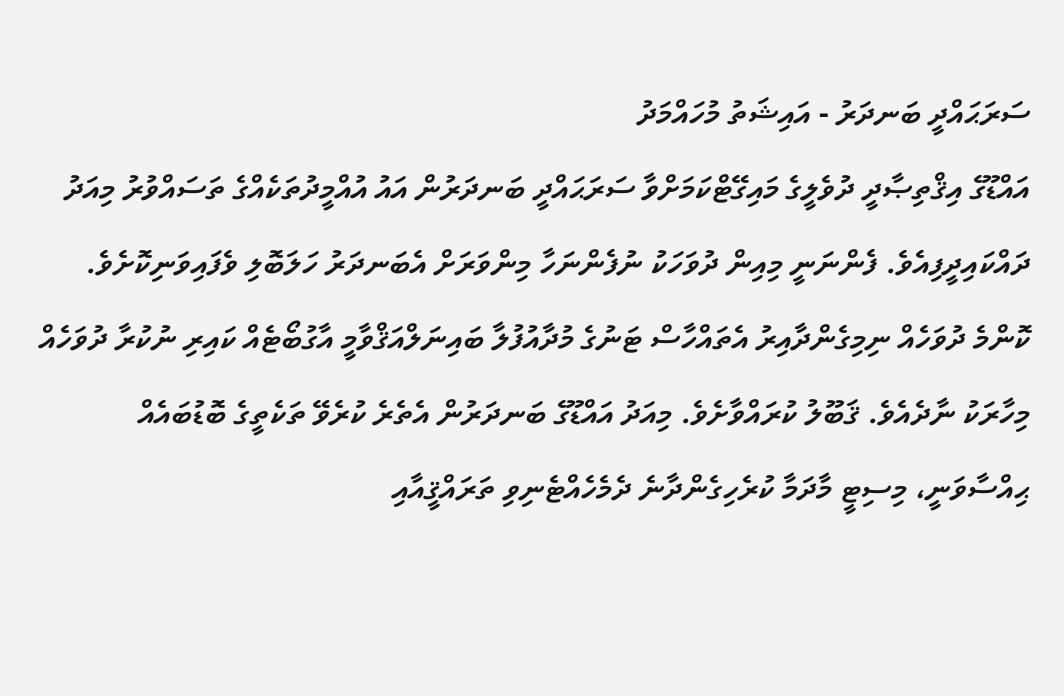ސަރަޙައްދީ ބަނދަރު - އައިޝަތު މުހައްމަދު
އައްޑޫގެ އިޤްތިޞާދީ ދުވެލީގެ މައިގޭޓްކަމަށްވާ ސަރަޙައްދީ ބަނދަރުން އައު އުއްމީދުތަކެއްގެ ތަސައްވުރު މިއަދު ދައްކައިދީފިއެވެ. ފެންނަނީ މިއިން ދުވަހަކު ނުފެންނަހާ މިންވަރަށް އެބަނދަރު ހަލަބޮލި ވެފައިވަނިކޮށެވެ. ކޮންމެ ދުވަހެއް ނިމިގެންދާއިރު އެތައްހާސް ޓަނުގެ މުދާއުފުލާ ބައިނަލްއަޤްވާމީ އާގުބޯޓެއް ކައިރި ނުކުރާ ދުވަހެއް މިހާރަކު ނާދެއެވެ. ޤަބޫލު ކުރައްވާށެވެ. މިއަދު އައްޑޫގެ ބަނދަރުން އެތެރެ ކުރެވޭ ތަކެތީގެ ބޮޑުބައެއް ޙިއްސާވަނީ، މިސިޓީ މާދަމާ ކުރެހިގެންދާނެ ދެމެހެއްޓެނިވި ތަރައްޤީއާއި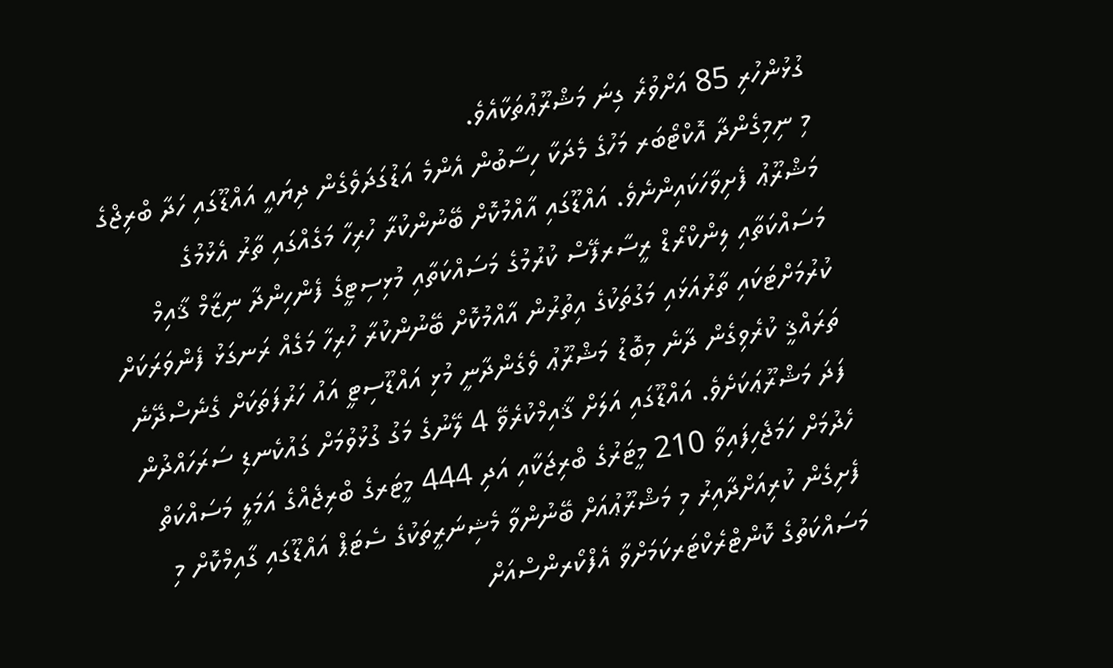ގުޅުންހުރި 85 އަށްވުރެ ގިނަ މަޝްރޫޢުތަކާއެވެ.
މި ނިމިގެންދާ އޮކްޓޯބަރ މަހުގެ މެދަކާ ހިސާބުން އެންމެ އަޑުގަދަވެގެން ދިޔައީ އައްޑޫގައި ހަދާ ބްރިޖްގެ މަޝްރޫޢު ފެށިވާހަކައިންނެވެ. އައްޑޫގައި އާއްމުކޮށް ބޭނުންކުރާ ހުރިހާ މަގެއްގައި ތާރު އެޅުމުގެ މަސައްކަތާއި ލިންކްރޯޑް ރީސާރފޭސް ކުރުމުގެ މަސައްކަތާއި މުޅިސިޓީގެ ފެންހިންދާ ނިޒާމް ޤާއިމް ކުރުމަށްޓަކައި ތާރުއަޅައި މަގުތަކުގެ އިތުރުން އާއްމުކޮށް ބޭނުންކުރާ ހުރިހާ މަގެއް ރަނގަޅު ފެންވަރަކަށް ތަރައްޤީ ކުރެވިގެން ދާނެ މިބޮޑު މަޝްރޫޢު ވެގެންދާނީ މުޅި އައްޑޫސިޓީ އައު ހަރުފަތަކަށް ގެނެސްދޭނެ ފަދަ މަޝްރޫޢަކަށެވެ. އައްޑޫގައި އަލަށް ޤާއިމްކުރެވޭ 4 ލޭނުގެ މަގު ގުޅުވުމަށް ގައުކެނޑި ސަރަހައްދުން ހެދުމަށް ހަމަޖެހިފައިވާ 210 މީޓަރުގެ ބްރިޖަކާއި އަދި 444 މީޓަރގެ ބްރިޖެއްގެ އަމަލީ މަސައްކަތް ފެށިގެން ކުރިއަށްދާއިރު މި މަޝްރޫޢުއަށް ބޭނުންވާ މެޝިނަރީތަކުގެ ސެޓަޕް އައްޑޫގައި ގާއިމްކޮށް މި މަސައްކަތުގެ ކޮންޓްރެކްޓަރކަމަށްވާ އެފްކޯރންސްއަށް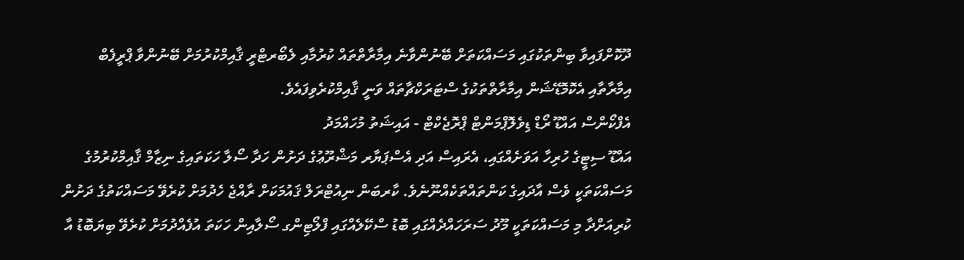ދޫކޮށްފައިވާ ބިންތަކުގައި މަސައްކަތަށް ބޭނުންވާނެ އިމާރާތްތައް ކުރުމާއި ލެބޯރޓްރީ ޤާއިމްކުރުމަށް ބޭނުންވާ ޕްރީފެބް އިމާރާތާއި އެކޮމޮޑޭޝަން އިމާރާތްތަކުގެ ސްޓަރަކްޗާތައް ވަނީ ޤާއިމްކުރެވިފައެވެ.
އެފްކޯންސް އައްޑޫ ރޯޑް ޑިވެލޮޕްމަންޓް ޕްރޮޖެކްޓް - އައިޝަތު މުހައްމަދު
އައްޑޫ ސިޓީގެ ހުރިހާ އަވަށެއްގައި، އެރައިސް އަދި އެސްޕަޔާރ މަޝްރޫޢުގެ ދަށުން ހަދާ ސޯލާ ހަކަތައިގެ ނިޒާމް ޤާއިމްކުރުމުގެ މަސައްކަތަކީ ވެސް އާދައިގެ ކަންތައްތަކެއްނޫނެވެ. ކާރބަން ނިއުޓްރަލް ޤައުމަކަށް ރާއްޖެ ހެދުމަށް ކުރެވޭ މަސައްކަތުގެ ދަށުން ކުރިއަށްދާ މި މަސައްކަތަކީ މޫދު ސަރަހައްދެއްގައި ބޮޑު ސްކޭލެއްގައި ފްލޯޓިންގ ސޯލާއިން ހަކަތަ އުފެއްދުމަށް ކުރެވޭ ބިޔަބޮޑު އާ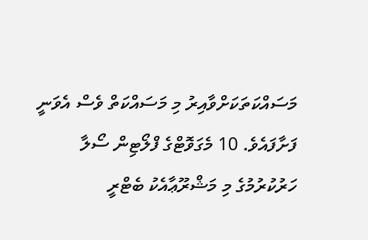މަސައްކަތަކަށްވާއިރު މި މަސައްކަތް ވެސް އެވަނީ ފަށާފައެވެ. 10 މެގަވޮޓްގެ ފްލޯޓިން ސޯލާ ހަރުކުރުމުގެ މި މަޝްރޫޢާއެކު ބެޓްރީ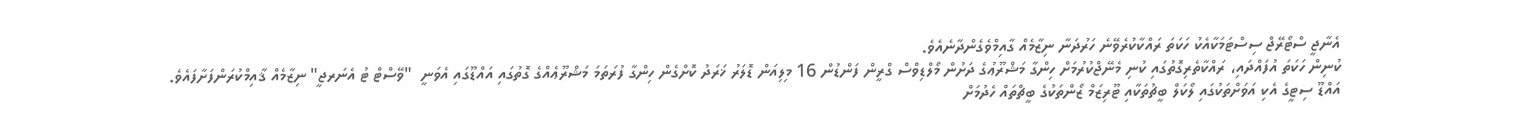އެނާޖީ ސްޓޯރޭޖް ސިސްޓަމަކާއެކު ހަކަތަ ރައްކާކުރެވޭނެ ހަރުދަނާ ނިޒާމެއް ގާއިމްވެގެންދާނެއެވެ.
ކުނިން ހަކަތަ އުފައްދައި، ރައްކާތެރިގޮތުގައި ކުނި މެނޭޖްކުރުމަށް ހިންގާ މަޝްރޫޢުގެ ދަށުން މޯލްޑިވްސް ގްރީން ފަންޑުން 16 މިލިއަން ޑޮލަރު ޚަރަދު ކޮށްގެން ހިންގާ ފުރަތަމަ މަޝްރޫޢެއްގެ ގޮތުގައި އައްޑޫގައި އެވަނީ  "ވޭސްޓް ޓު އެނަރޖީ" ނިޒާމެއް ޤާއިމްކުރަންފަށާފައެވެ.
އައްޑޫ ސިޓީގެ އެކި އަވަށްތަކުގައި ލޯކަލް ބީޗުތަކާއި ޓޫރިޒަމް ޒޯންތަކުގެ ބީޗްތައް ހެދުމަށް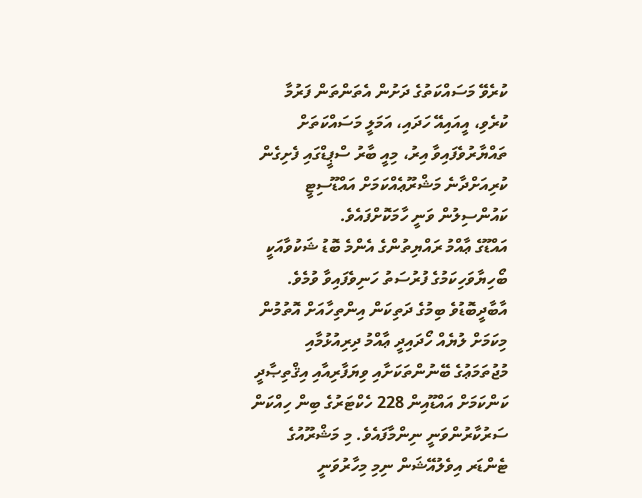ކުރެވޭ މަސައްކަތުގެ ދަށުން އެތަންތަން ފަރުމާ ކުރެވި، އީއައިއޭ ހަދައި، އަމަލީ މަސައްކަތަށް ތައްޔާރުވެފައިވާ އިރު، މިއީ ބާރު ސްޕީޑްގައި ފެށިގެން ކުރިއަށްދާނެ މަޝްރޫޢެއްކަމަށް އައްޑޫސިޓީ ކައުންސިލުން ވަނީ ހާމަކޮށްފައެވެ.
އައްޑޫގެ ޢާއްމު ރައްޔިތުންގެ އެންމެ ބޮޑު ޝަކުވާއަކީ ބޯހިޔާވަހިކަމުގެ ފުރުސަތު ހަނިވެފައިވާ ވުމެވެ. އާބާދީބޮޑުވެ ބިމުގެ ދަތިކަން އިންތިހާއަށް އޮތުމުން މިކަމަށް ލުޔެއް ހޯދައިދީ ޢާއްމު ދިރިއުޅުމާއި މުޖުތަމަޢުގެ ބޭނުންތަކަށާއި ވިޔަފާރިއާއި އިޤްތިޞާދީ ކަންކަމަށް އައްޑޫއިން 228 ހެކްޓަރުގެ ބިން ހިއްކަން ސަރުކާރުންވަނީ ނިންމާފައެވެ. މި މަޝްރޫއުގެ ޓެންޑަރ އިވެލުއޭޝަން ނިމި މިހާރުވަނީ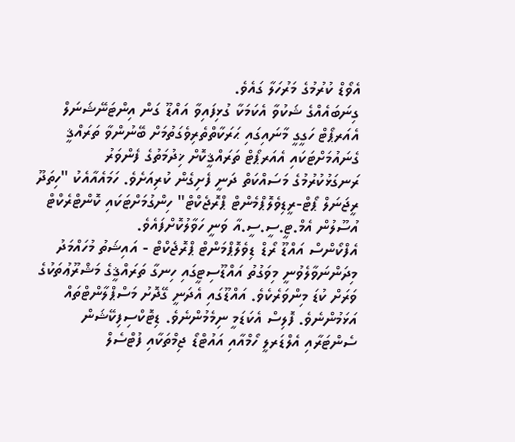އެވޯޑް ކުރުމުގެ މަރުހަލާ ގައެވެ.
ގިނަބައެއްގެ ޝަކުވާ އެކަމަކާ ގުޅިފައިވާ އައްޑޫ ގަން އިންޓަނޭޝަނަލް އެއަރޕޯޓް ހަގީގީ މާނައިގައި ޙަރަކާތްތެރިވެގަތުމަށް ބޭނުންވާ ތަރައްޤީ ގެނައުމަށްޓަކައި އެއަރޕޯޓް ތަރައްޤީކޮށް ޚިދުމަތުގެ ފެންވަރު ރަނގަޅުކުރުމުގެ މަސައްކަތް ދަނީ ފެށިގެން ކުރިއަށެވެ. ހަމައެއާއެކު "ހިތަދޫ ރީޖަނަލް ޕޯޓް-ރީޑިވެލޮޕްމެންޓް ޕްރޮޖެކްޓް" ހިންގުމަށްޓަކައި ކޮންޓްރެކްޓް އުސޫލުން އެމް.ޓީ.ސީ.ސީ.އާ ވަނީ ހަވާލުކޮށްފައެވެ.
އެފްކޯންސް އައްޑޫ ރޯޑް ޑިވެލޮޕްމަންޓް ޕްރޮޖެކްޓް - އައިޝަތު މުހައްމަދު
މިދަންނަވާލެވުނީ މިވަގުތު އައްޑޫސިޓީގައި ހިނގާ ތަރައްޤީގެ މަޝްރޫޢުތަކުގެ ވަރަށް ކުޑަ މިންވަރެކެވެ. އައްޑޫގައި އެދަނީ ގޭދޮށު މަސްޕްލާންޓްތައް އަޅަމުންނެވެ. ފޮލިސް އެކަޑަމީ ނިމެމުންނެވެ. ޑިޓޮކްސިފިކޭޝަން ސެންޓަރާއި އެލްޑަރލީ ހޯމްއާއި އައުޓްޑޯ ޖިމްތަކާއި ފުޓްސެލް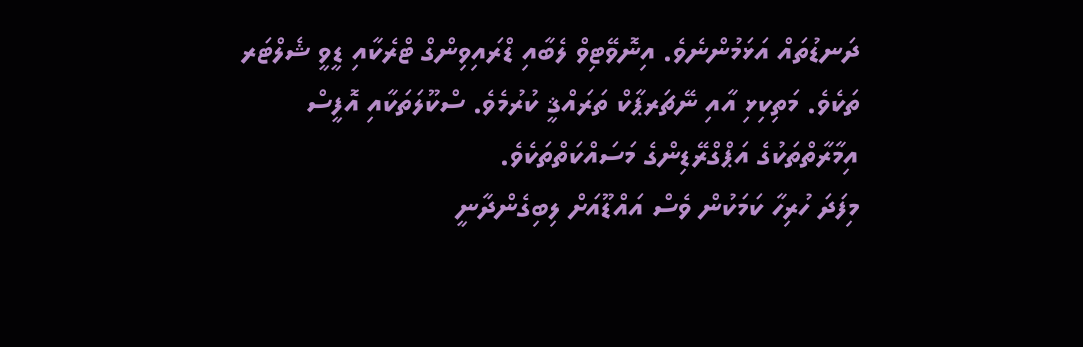ދަނޑުތައް އަޅަމުންނެވެ. އިނޮވޭޓިވް ލެބާއި ޑްރައިވިންގް ޓްރެކާއި ޑީވީ ޝެލްޓަރ ތަކެވެ. މަތިކިޅި އާއި ނޭޗަރޕާކް ތަރައްޤީ ކުރުމެވެ. ސްކޫލަތަކާއި އޮފީސް އިމާރާތްތަކުގެ އަޕްގްރޭޑިންގެ މަސައްކަތްތަކެވެ.
މިފަދަ ހުރިހާ ކަމަކުން ވެސް އައްޑޫއަށް ލިބިގެންދާނީ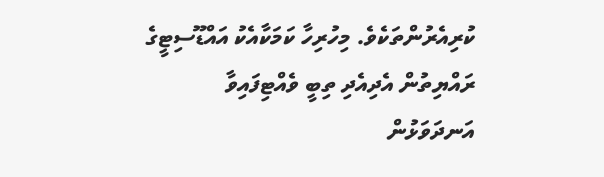ކުރިއެރުންތަކެވެ. މިހުރިހާ ކަމަކާއެކު އައްޑޫސިޓީގެ ރައްޔިތުން އެދިއެދި ތިބީ ވެއްޓިފައިވާ އަނދަވަޅުން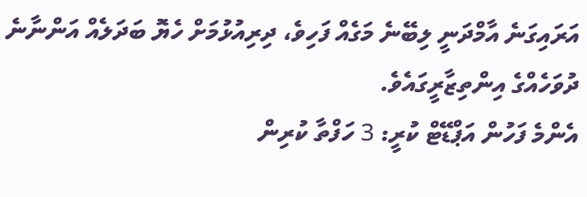އަރައިގަނެ އާމްދަނީ ލިބޭނެ މަގެއް ފަހިވެ، ދިރިއުޅުމަށް ހެޔޮ ބަދަލެއް އަންނާނެ ދުވަހެއްގެ އިންތިޒާރީގައެވެ.
އެންމެ ފަހުން އަޕްޑޭޓް ކުރީ: 3 ހަފްތާ ކުރިން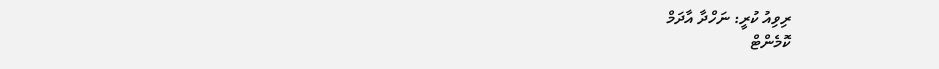ރިވިއު ކުރީ: ނަހްދާ އާދަމް
ކޮމެންޓް